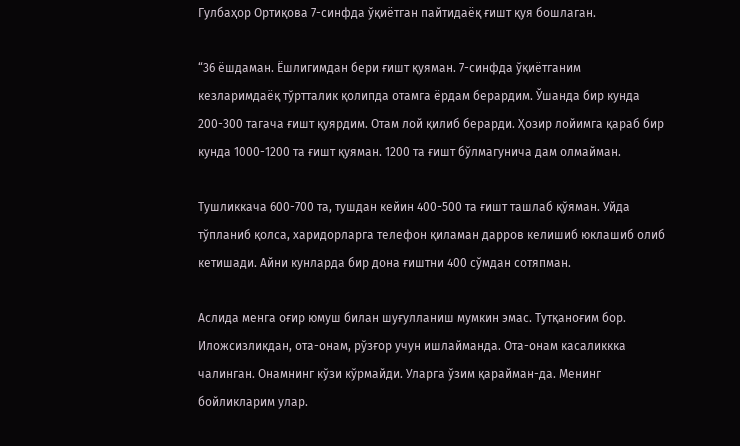Гулбаҳор Ортиқова 7-синфда ўқиётган пайтидаёқ ғишт қуя бошлаган.

“36 ёшдаман. Ёшлигимдан бери ғишт қуяман. 7-синфда ўқиётганим кезларимдаёқ тўртталик қолипда отамга ёрдам берардим. Ўшанда бир кунда 200-300 тагача ғишт қуярдим. Отам лой қилиб берарди. Ҳозир лойимга қараб бир кунда 1000-1200 та ғишт қуяман. 1200 та ғишт бўлмагунича дам олмайман.

Тушликкача 600-700 та, тушдан кейин 400-500 та ғишт ташлаб қўяман. Уйда тўпланиб қолса, харидорларга телефон қиламан дарров келишиб юклашиб олиб кетишади. Айни кунларда бир дона ғиштни 400 сўмдан сотяпман.

Аслида менга оғир юмуш билан шуғулланиш мумкин эмас. Тутқаноғим бор. Иложсизликдан, ота-онам, рўзғор учун ишлайманда. Ота-онам касаликкка чалинган. Онамнинг кўзи кўрмайди. Уларга ўзим қарайман-да. Менинг бойликларим улар.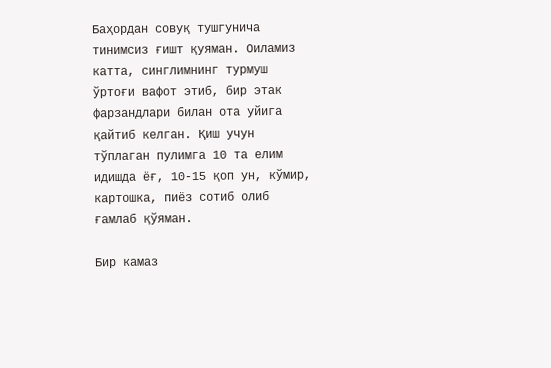Баҳордан совуқ тушгунича тинимсиз ғишт қуяман. Оиламиз катта, синглимнинг турмуш ўртоғи вафот этиб, бир этак фарзандлари билан ота уйига қайтиб келган. Қиш учун тўплаган пулимга 10 та елим идишда ёғ, 10-15 қоп ун, кўмир, картошка, пиёз сотиб олиб ғамлаб қўяман.

Бир камаз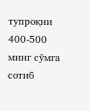тупроқни 400-500 минг сўмга сотиб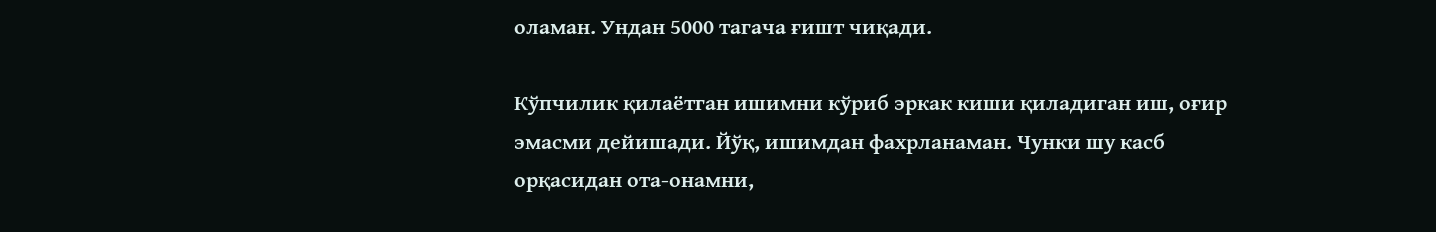оламан. Ундан 5000 тагача ғишт чиқади.

Кўпчилик қилаётган ишимни кўриб эркак киши қиладиган иш, оғир эмасми дейишади. Йўқ, ишимдан фахрланаман. Чунки шу касб орқасидан ота-онамни,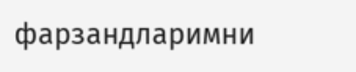фарзандларимни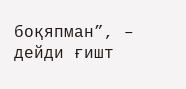боқяпман”, – дейди ғишт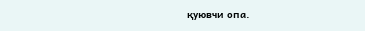қуювчи опа.